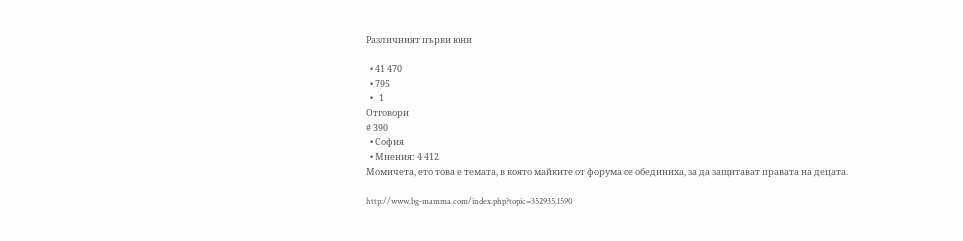Различният първи юни

  • 41 470
  • 795
  •   1
Отговори
# 390
  • София
  • Мнения: 4 412
Момичета, ето това е темата, в която майките от форума се обединиха, за да защитават правата на децата.

http://www.bg-mamma.com/index.php?topic=352935.1590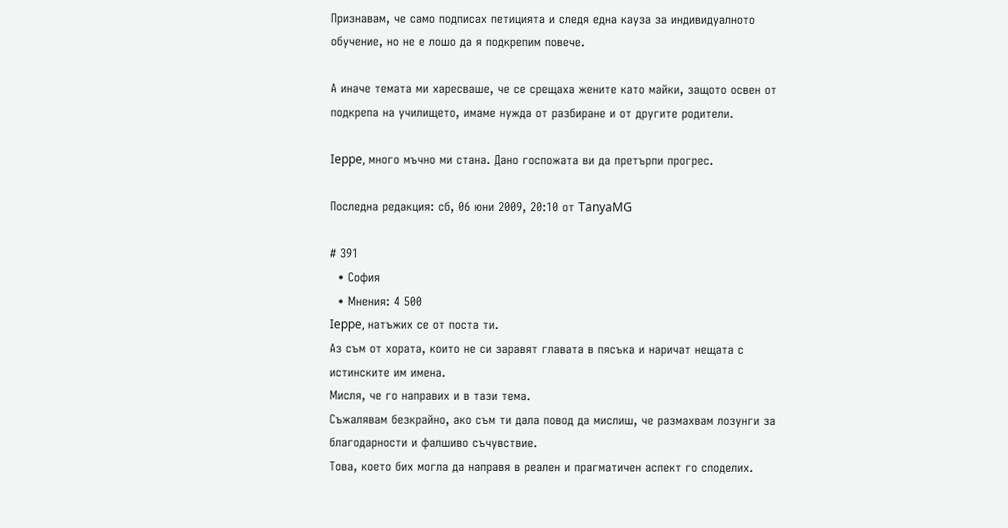Признавам, че само подписах петицията и следя една кауза за индивидуалното обучение, но не е лошо да я подкрепим повече.

А иначе темата ми харесваше, че се срещаха жените като майки, защото освен от подкрепа на училището, имаме нужда от разбиране и от другите родители.

Ieppe, много мъчно ми стана. Дано госпожата ви да претърпи прогрес.

Последна редакция: сб, 06 юни 2009, 20:10 от TanyaMG

# 391
  • София
  • Мнения: 4 500
Ieppe, натъжих се от поста ти.
Аз съм от хората, които не си заравят главата в пясъка и наричат нещата с истинските им имена.
Мисля, че го направих и в тази тема.
Съжалявам безкрайно, ако съм ти дала повод да мислиш, че размахвам лозунги за благодарности и фалшиво съчувствие.
Това, което бих могла да направя в реален и прагматичен аспект го споделих.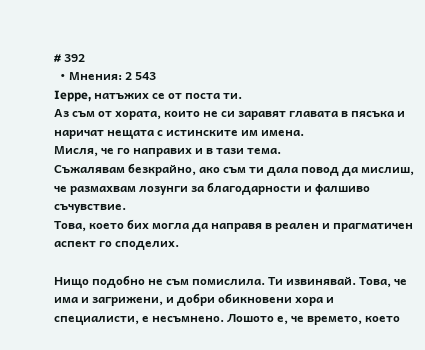# 392
  • Мнения: 2 543
Ieppe, натъжих се от поста ти.
Аз съм от хората, които не си заравят главата в пясъка и наричат нещата с истинските им имена.
Мисля, че го направих и в тази тема.
Съжалявам безкрайно, ако съм ти дала повод да мислиш, че размахвам лозунги за благодарности и фалшиво съчувствие.
Това, което бих могла да направя в реален и прагматичен аспект го споделих.

Нищо подобно не съм помислила. Ти извинявай. Това, че има и загрижени, и добри обикновени хора и специалисти, е несъмнено. Лошото е, че времето, което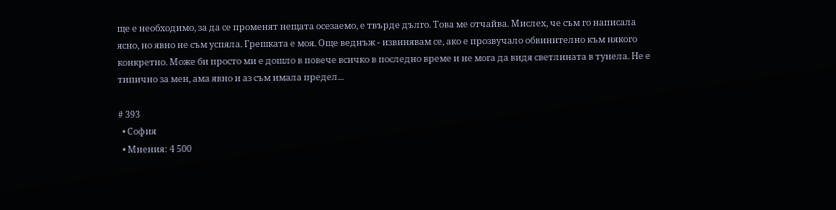ще е необходимо, за да се променят нещата осезаемо, е твърде дълго. Това ме отчайва. Мислех, че съм го написала ясно, но явно не съм успяла. Грешката е моя. Още веднъж - извинявам се, ако е прозвучало обвинително към някого конкретно. Може би просто ми е дошло в повече всичко в последно време и не мога да видя светлината в тунела. Не е типично за мен, ама явно и аз съм имала предел...

# 393
  • София
  • Мнения: 4 500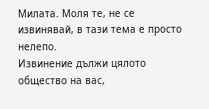Милата. Моля те, не се извинявай, в тази тема е просто нелепо.
Извинение дължи цялото общество на вас,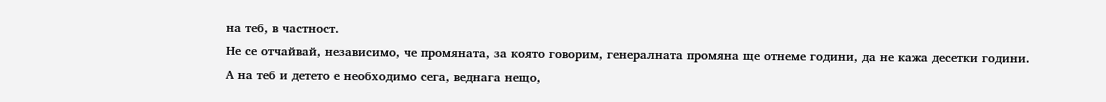на теб, в частност.
Не се отчайвай, независимо, че промяната, за която говорим, генералната промяна ще отнеме години, да не кажа десетки години.
А на теб и детето е необходимо сега, веднага нещо,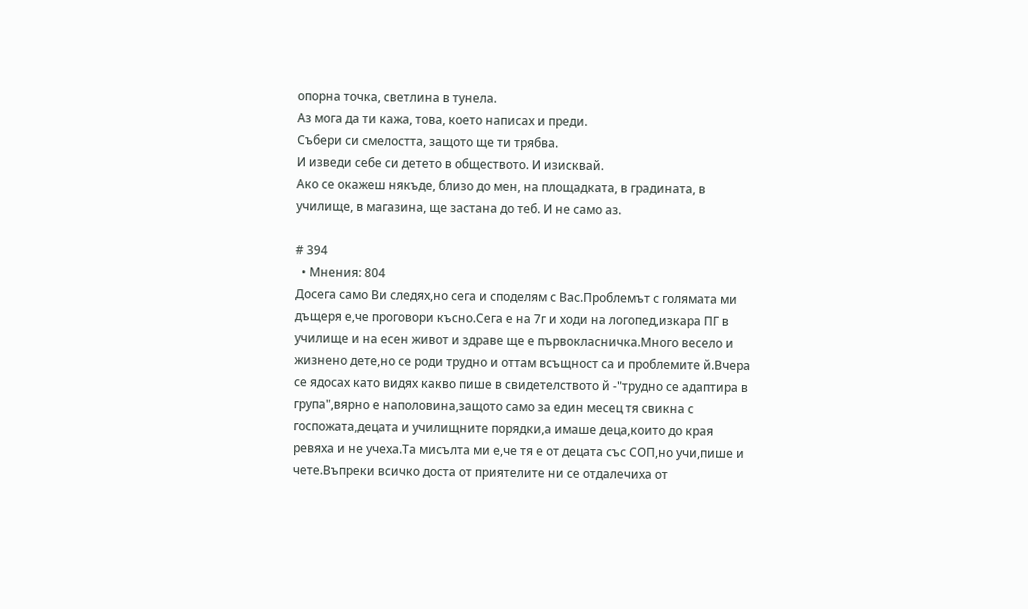опорна точка, светлина в тунела.
Аз мога да ти кажа, това, което написах и преди.
Събери си смелостта, защото ще ти трябва.
И изведи себе си детето в обществото. И изисквай.
Ако се окажеш някъде, близо до мен, на площадката, в градината, в училище, в магазина, ще застана до теб. И не само аз.

# 394
  • Мнения: 804
Досега само Ви следях,но сега и споделям с Вас.Проблемът с голямата ми дъщеря е,че проговори късно.Сега е на 7г и ходи на логопед,изкара ПГ в училище и на есен живот и здраве ще е първокласничка.Много весело и жизнено дете,но се роди трудно и оттам всъщност са и проблемите й.Вчера се ядосах като видях какво пише в свидетелството й -"трудно се адаптира в група",вярно е наполовина,защото само за един месец тя свикна с госпожата,децата и училищните порядки,а имаше деца,които до края ревяха и не учеха.Та мисълта ми е,че тя е от децата със СОП,но учи,пише и чете.Въпреки всичко доста от приятелите ни се отдалечиха от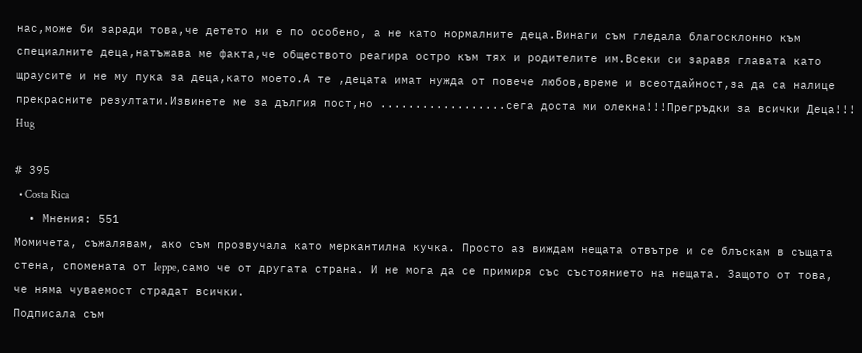нас,може би заради това,че детето ни е по особено, а не като нормалните деца.Винаги съм гледала благосклонно към специалните деца,натъжава ме факта,че обществото реагира остро към тях и родителите им.Всеки си заравя главата като щраусите и не му пука за деца,като моето.А те ,децата имат нужда от повече любов,време и всеотдайност,за да са налице прекрасните резултати.Извинете ме за дългия пост,но ..................сега доста ми олекна!!!Прегръдки за всички Деца!!!  Hug

# 395
  • Costa Rica
  • Мнения: 551
Момичета, съжалявам, ако съм прозвучала като меркантилна кучка. Просто аз виждам нещата отвътре и се блъскам в същата стена, спомената от Ieppe, само че от другата страна. И не мога да се примиря със състоянието на нещата. Защото от това, че няма чуваемост страдат всички.
Подписала съм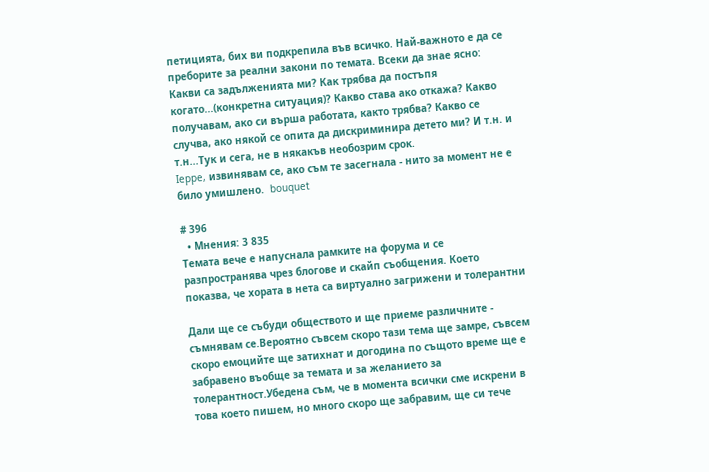петицията, бих ви подкрепила във всичко. Най-важното е да се преборите за реални закони по темата. Всеки да знае ясно: Какви са задълженията ми? Как трябва да постъпя когато...(конкретна ситуация)? Какво става ако откажа? Какво получавам, ако си върша работата, както трябва? Какво се случва, ако някой се опита да дискриминира детето ми? И т.н. и т.н...Тук и сега, не в някакъв необозрим срок.
Ieppe, извинявам се, ако съм те засегнала - нито за момент не е било умишлено.  bouquet

# 396
  • Мнения: 3 835
Темата вече е напуснала рамките на форума и се разпространява чрез блогове и скайп съобщения. Което показва, че хората в нета са виртуално загрижени и толерантни

Дали ще се събуди обществото и ще приеме различните - съмнявам се.Вероятно съвсем скоро тази тема ще замре, съвсем скоро емоцийте ще затихнат и догодина по същото време ще е забравено въобще за темата и за желанието за толерантност.Убедена съм, че в момента всички сме искрени в това което пишем, но много скоро ще забравим, ще си тече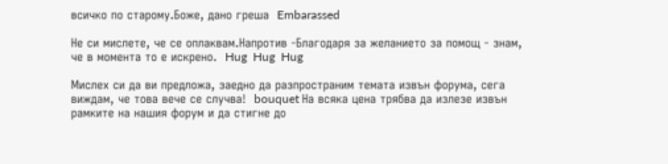всичко по старому.Боже, дано греша  Embarassed

Не си мислете, че се оплаквам.Напротив -Благодаря за желанието за помощ - знам, че в момента то е искрено.  Hug  Hug  Hug

Мислех си да ви предложа, заедно да разпространим темата извън форума, сега виждам, че това вече се случва!  bouquet На всяка цена трябва да излезе извън рамките на нашия форум и да стигне до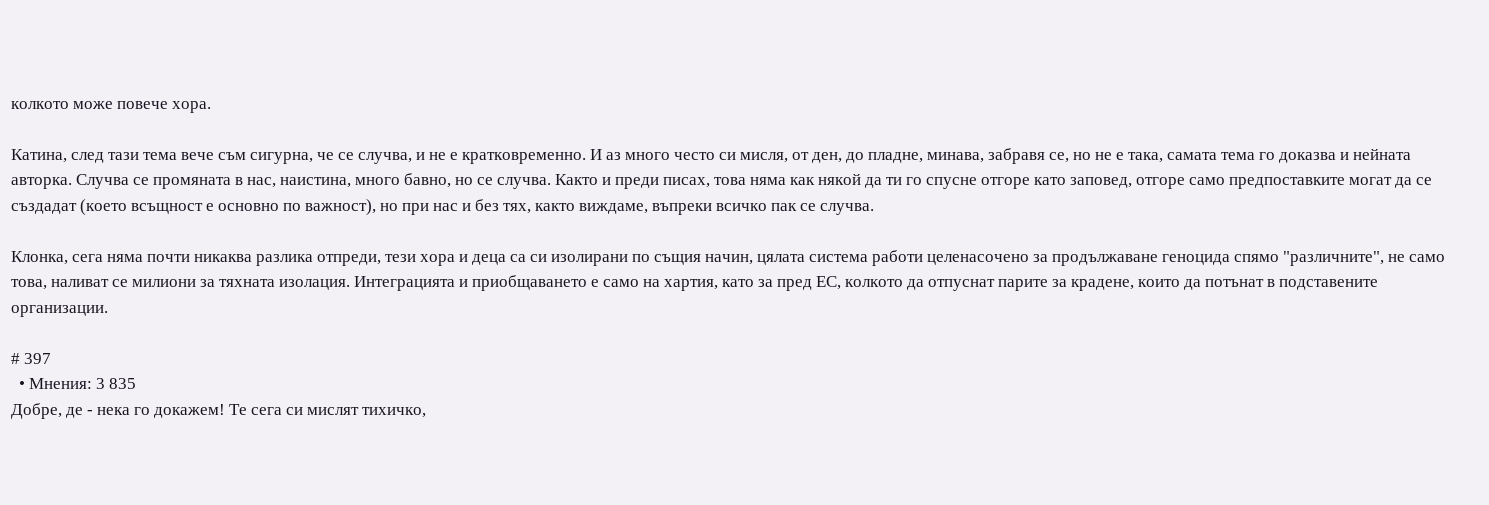колкото може повече хора.

Катина, след тази тема вече съм сигурна, че се случва, и не е кратковременно. И аз много често си мисля, от ден, до пладне, минава, забравя се, но не е така, самата тема го доказва и нейната авторка. Случва се промяната в нас, наистина, много бавно, но се случва. Както и преди писах, това няма как някой да ти го спусне отгоре като заповед, отгоре само предпоставките могат да се създадат (което всъщност е основно по важност), но при нас и без тях, както виждаме, въпреки всичко пак се случва.

Клонка, сега няма почти никаква разлика отпреди, тези хора и деца са си изолирани по същия начин, цялата система работи целенасочено за продължаване геноцида спямо "различните", не само това, наливат се милиони за тяхната изолация. Интеграцията и приобщаването е само на хартия, като за пред ЕС, колкото да отпуснат парите за крадене, които да потънат в подставените организации.

# 397
  • Мнения: 3 835
Добре, де - нека го докажем! Те сега си мислят тихичко,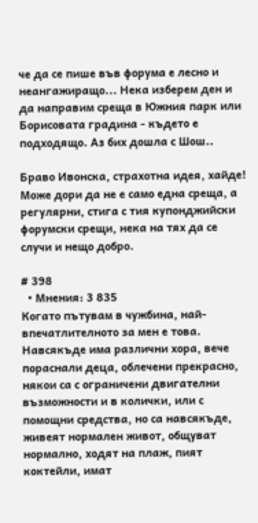че да се пише във форума е лесно и неангажиращо... Нека изберем ден и да направим среща в Южния парк или Борисовата градина - където е подходящо. Аз бих дошла с Шош..

Браво Ивонска, страхотна идея, хайде! Може дори да не е само една среща, а регулярни, стига с тия купонджийски форумски срещи, нека на тях да се случи и нещо добро.

# 398
  • Мнения: 3 835
Когато пътувам в чужбина, най-впечатлителното за мен е това.
Навсякъде има различни хора, вече пораснали деца, облечени прекрасно, някои са с ограничени двигателни възможности и в колички, или с помощни средства, но са навсякъде, живеят нормален живот, общуват нормално, ходят на плаж, пият коктейли, имат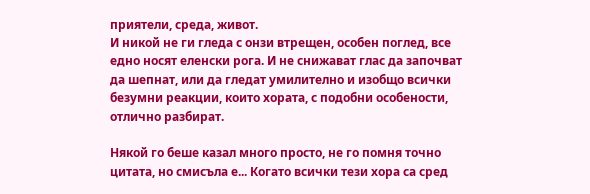приятели, среда, живот.
И никой не ги гледа с онзи втрещен, особен поглед, все едно носят еленски рога. И не снижават глас да започват да шепнат, или да гледат умилително и изобщо всички безумни реакции, които хората, с подобни особености, отлично разбират.

Някой го беше казал много просто, не го помня точно цитата, но смисъла е... Когато всички тези хора са сред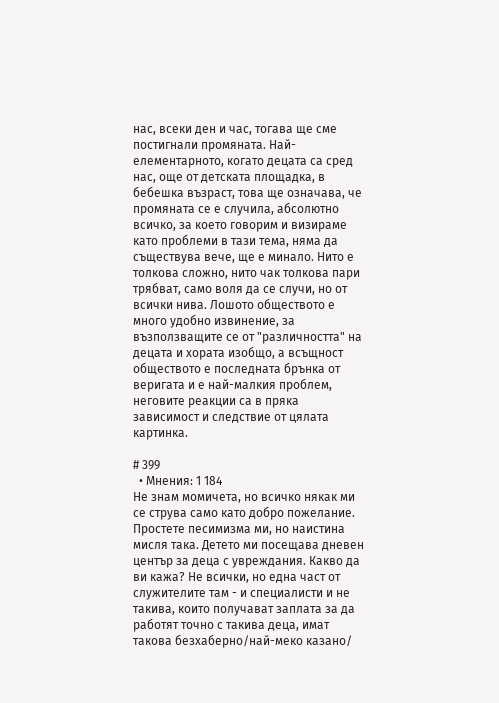нас, всеки ден и час, тогава ще сме постигнали промяната. Най-елементарното, когато децата са сред нас, още от детската площадка, в бебешка възраст, това ще означава, че промяната се е случила, абсолютно всичко, за което говорим и визираме като проблеми в тази тема, няма да съществува вече, ще е минало. Нито е толкова сложно, нито чак толкова пари трябват, само воля да се случи, но от всички нива. Лошото обществото е много удобно извинение, за възползващите се от "различността" на децата и хората изобщо, а всъщност обществото е последната брънка от веригата и е най-малкия проблем, неговите реакции са в пряка зависимост и следствие от цялата картинка.

# 399
  • Мнения: 1 184
Не знам момичета, но всичко някак ми се струва само като добро пожелание. Простете песимизма ми, но наистина мисля така. Детето ми посещава дневен център за деца с увреждания. Какво да ви кажа? Не всички, но една част от служителите там - и специалисти и не такива, които получават заплата за да работят точно с такива деца, имат такова безхаберно/най-меко казано/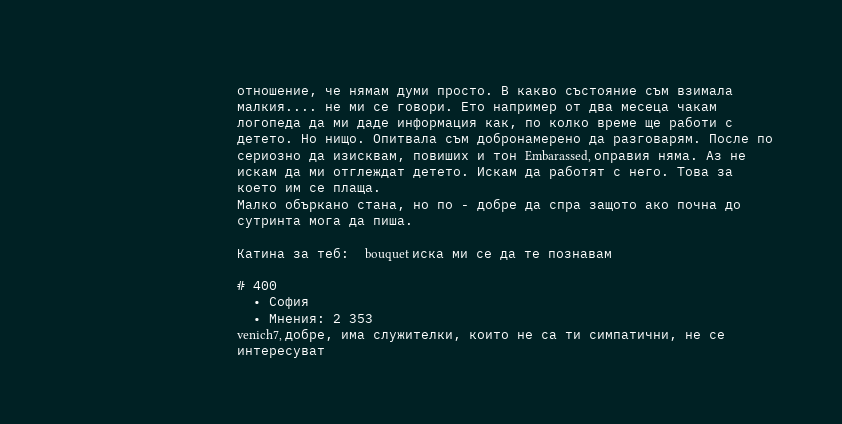отношение, че нямам думи просто. В какво състояние съм взимала малкия.... не ми се говори. Ето например от два месеца чакам логопеда да ми даде информация как, по колко време ще работи с детето. Но нищо. Опитвала съм добронамерено да разговарям. После по сериозно да изисквам, повиших и тон Embarassed, оправия няма. Аз не искам да ми отглеждат детето. Искам да работят с него. Това за което им се плаща.
Малко объркано стана, но по - добре да спра защото ако почна до сутринта мога да пиша.

Катина за теб:  bouquet иска ми се да те познавам

# 400
  • София
  • Мнения: 2 353
venich7, добре, има служителки, които не са ти симпатични, не се интересуват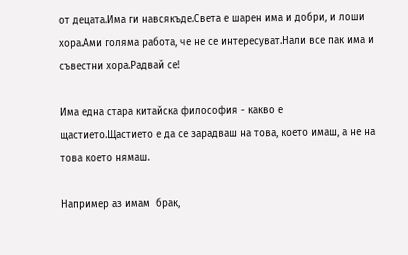от децата.Има ги навсякъде.Света е шарен има и добри, и лоши хора.Ами голяма работа, че не се интересуват.Нали все пак има и съвестни хора.Радвай се!

Има една стара китайска философия - какво е щастието.Щастието е да се зарадваш на това, което имаш, а не на това което нямаш.

Например аз имам  брак,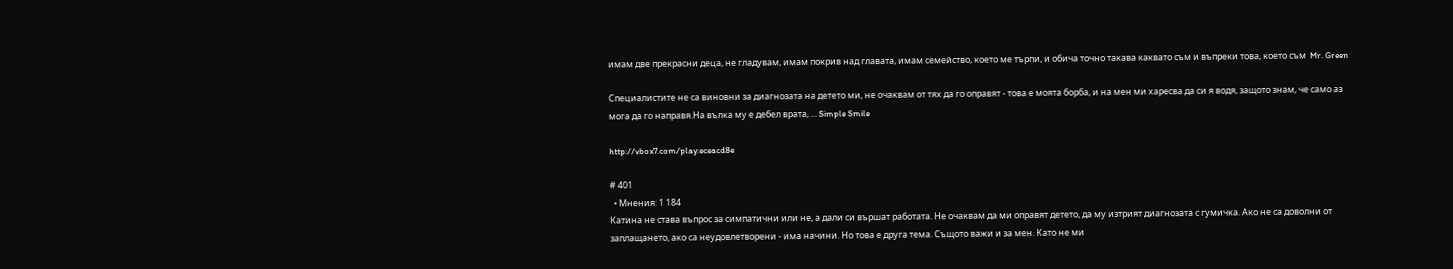имам две прекрасни деца, не гладувам, имам покрив над главата, имам семейство, което ме търпи, и обича точно такава каквато съм и въпреки това, което съм  Mr. Green

Специалистите не са виновни за диагнозата на детето ми, не очаквам от тях да го оправят - това е моята борба, и на мен ми харесва да си я водя, защото знам, че само аз мога да го направя.На вълка му е дебел врата, ... Simple Smile

http://vbox7.com/play:eceacd8e

# 401
  • Мнения: 1 184
Катина не става въпрос за симпатични или не, а дали си вършат работата. Не очаквам да ми оправят детето, да му изтрият диагнозата с гумичка. Ако не са доволни от заплащането, ако са неудовлетворени - има начини. Но това е друга тема. Същото важи и за мен. Като не ми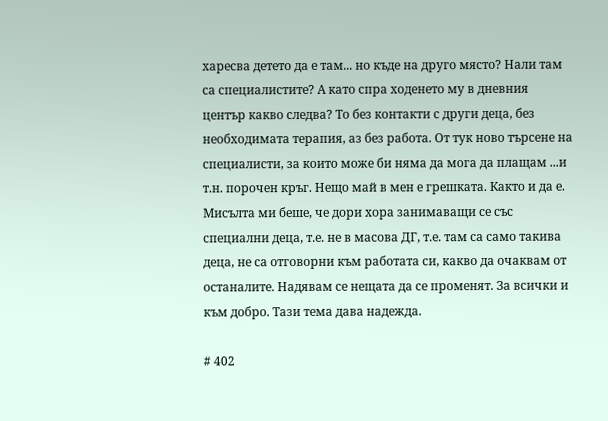харесва детето да е там... но къде на друго място? Нали там са специалистите? А като спра ходенето му в дневния център какво следва? То без контакти с други деца, без необходимата терапия, аз без работа. От тук ново търсене на специалисти, за които може би няма да мога да плащам ...и т.н. порочен кръг. Нещо май в мен е грешката. Както и да е. Мисълта ми беше, че дори хора занимаващи се със специални деца, т.е. не в масова ДГ, т.е. там са само такива деца, не са отговорни към работата си, какво да очаквам от останалите. Надявам се нещата да се променят. За всички и към добро. Тази тема дава надежда.

# 402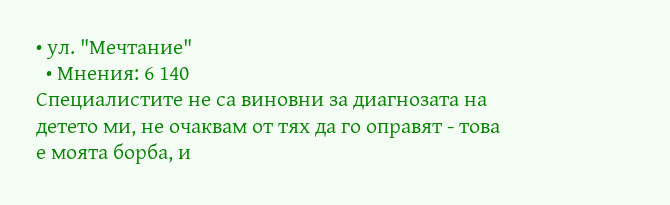• ул. "Мечтание"
  • Мнения: 6 140
Специалистите не са виновни за диагнозата на детето ми, не очаквам от тях да го оправят - това е моята борба, и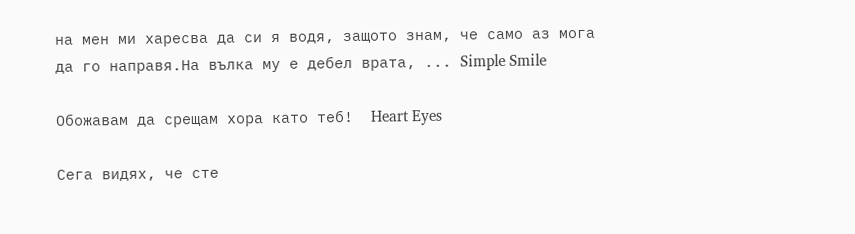на мен ми харесва да си я водя, защото знам, че само аз мога да го направя.На вълка му е дебел врата, ... Simple Smile

Обожавам да срещам хора като теб!  Heart Eyes

Сега видях, че сте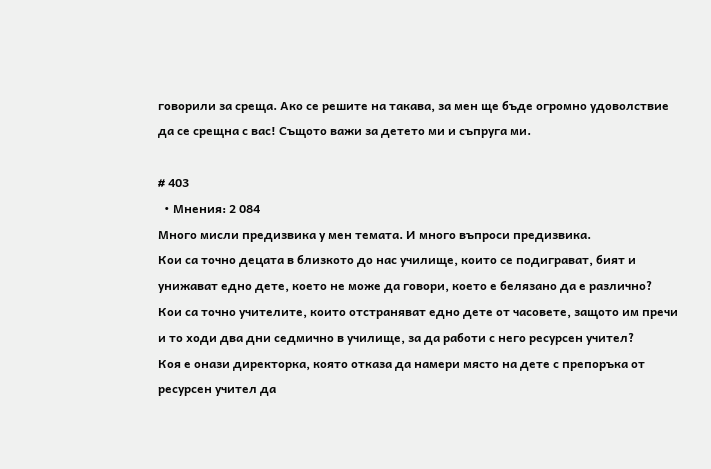говорили за среща. Ако се решите на такава, за мен ще бъде огромно удоволствие да се срещна с вас! Същото важи за детето ми и съпруга ми.

# 403
  • Мнения: 2 084
Много мисли предизвика у мен темата. И много въпроси предизвика.
Кои са точно децата в близкото до нас училище, които се подиграват, бият и унижават едно дете, което не може да говори, което е белязано да е различно?
Кои са точно учителите, които отстраняват едно дете от часовете, защото им пречи и то ходи два дни седмично в училище, за да работи с него ресурсен учител?
Коя е онази директорка, която отказа да намери място на дете с препоръка от ресурсен учител да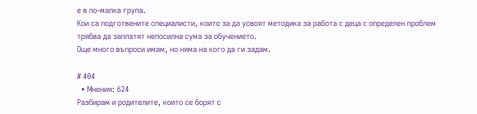е в по-малка група.
Кои са подготвените специалисти, които за да усвоят методика за работа с деца с определен проблем трябва да заплатят непосилна сума за обучението.
Още много въпроси имам, но няма на кого да ги задам.

# 404
  • Мнения: 624
Разбирам и родителите, които се борят с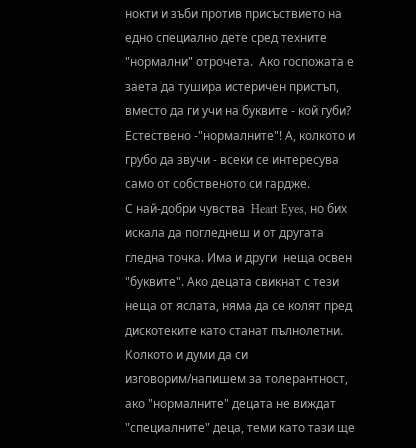нокти и зъби против присъствието на едно специално дете сред техните "нормални" отрочета.  Ако госпожата е заета да тушира истеричен пристъп, вместо да ги учи на буквите - кой губи? Естествено -"нормалните"! А, колкото и грубо да звучи - всеки се интересува само от собственото си гардже.
С най-добри чувства  Heart Eyes, но бих искала да погледнеш и от другата гледна точка. Има и други  неща освен "буквите". Ако децата свикнат с тези неща от яслата, няма да се колят пред дискотеките като станат пълнолетни.
Колкото и думи да си изговорим/напишем за толерантност, ако "нормалните" децата не виждат "специалните" деца, теми като тази ще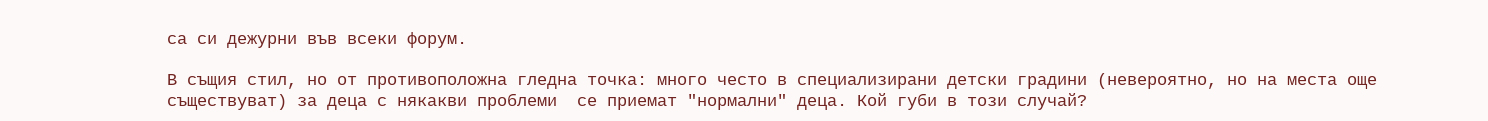са си дежурни във всеки форум.

В същия стил, но от противоположна гледна точка: много често в специализирани детски градини (невероятно, но на места още съществуват) за деца с някакви проблеми  се приемат "нормални" деца. Кой губи в този случай?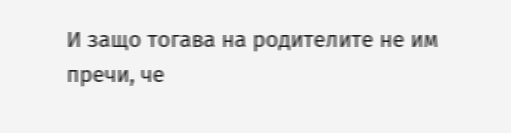И защо тогава на родителите не им пречи, че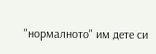"нормалното" им дете си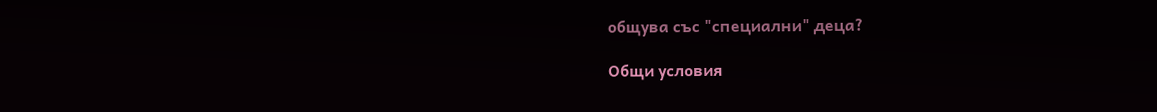общува със "специални" деца?

Общи условия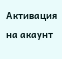Активация на акаунт